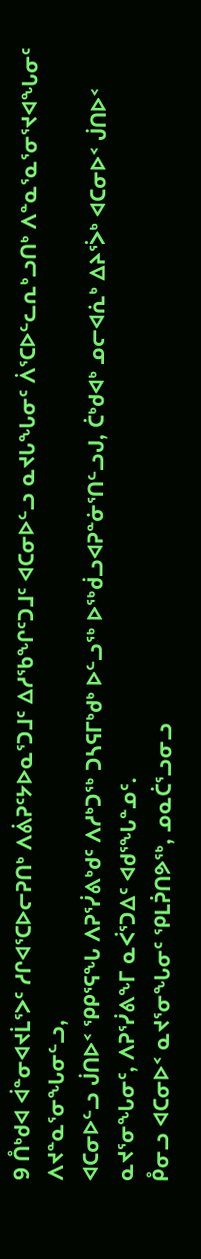9 ᑍᒃᑯᐊ ᐋᓐᓂᐊᔪᒫᕐᐳᑦ ᓱᒋᐊᕐᑕᐅᓕᕈᑎᒃ ᐱᕖᕈᑦᔭᐅᓇᕐᑐᒧᑦ ᐃᓱᖃᖏᑦᑐᒧᑦ ᐊᑕᓂᐅᓪᓗ ᓇᔪᒐᖓᓂᑦ ᐲᕐᑕᐅᓪᓚᕆᒃᓗᑎᒃ ᐱᓐᓇᕐᓇᕐᓂᕐᔪᐊᖓᓂᑦ ᐱᔪᓐᓇᕐᓂᖓᓂᓪᓗ,
ᐊᑕᓂᐅᓪᓗ ᒎᑎᐅᑉ ᕿᑭᕐᕋᖓ ᐱᕈᕐᓰᕕᒃᑯᑦ ᐱᓱᒃᑐᖅ ᑐᓴᕋᒥᒃᑯᒃ ᐅᓪᓗᖅ ᐅᖅᑰᓗᐊᕈᓐᓃᕐᑎᓪᓗᒍ, ᑖᒃᑯᐊᒃ ᓄᓕᐊᕇᒃ ᐃᔨᕐᐴᒃ ᐊᑕᓂᐅᑉ ᒎᑎᐅᑉ ᓇᔪᕐᓂᖓᓂᑦ, ᐱᕈᕐᓰᕕᖕᒥ ᓇᐹᕐᑐᐃᑦ ᐊᑯᕐᖓᓐᓄᑦ.
ᑬᓂᓗ ᐊᑕᓂᐅᑉ ᓇᔪᕐᓂᖓᓂᑦ ᕿᒪᕉᑎᕗᖅ, ᓄᓇᑖᕐᓗᓂᓗ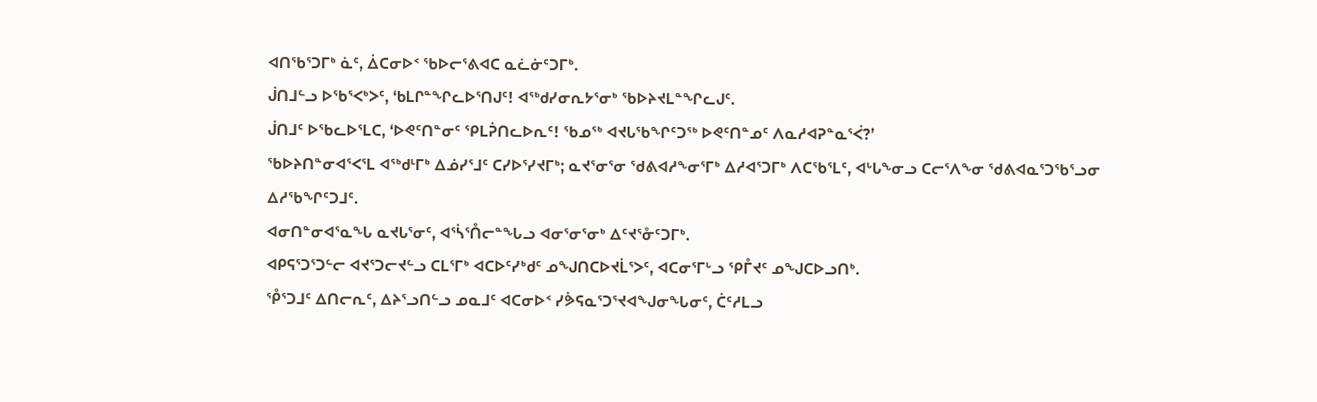ᐊᑎᖃᕐᑐᒥᒃ ᓈᑦ, ᐄᑕᓂᐅᑉ ᖃᐅᓕᕐᕕᐊᑕ ᓇᓛᓃᑦᑐᒥᒃ.
ᒎᑎᒧᓪᓗ ᐅᖃᕐᐸᒃᐳᑦ, ‘ᑲᒪᒋᓐᖏᓚᐅᕐᑎᒍᑦ! ᐊᖅᑯᓯᓂᕆᔭᕐᓂᒃ ᖃᐅᔨᔪᒪᓐᖏᓚᒍᑦ.
ᒎᑎᒧᑦ ᐅᖃᓚᐅᕐᒪᑕ, ‘ᐅᕙᑦᑎᓐᓂᑦ ᕿᒪᕉᑎᓚᐅᕆᑦ! ᖃᓄᖅ ᐊᔪᒐᖃᖏᑦᑐᖅ ᐅᕙᑦᑎᓐᓄᑦ ᐱᓇᓱᐊᕈᓐᓇᕐᐹ?’
ᖃᐅᔨᑎᓐᓂᐊᕐᐸᕐᒪ ᐊᖅᑯᒻᒥᒃ ᐃᓅᓯᕐᒧᑦ ᑕᓯᐅᕐᓯᔪᒥᒃ; ᓇᔪᕐᓂᕐᓂ ᖁᕕᐊᓱᖕᓂᕐᒥᒃ ᐃᓱᐊᕐᑐᒥᒃ ᐱᑕᖃᕐᒪᑦ, ᐊᒡᒐᖕᓂᓗ ᑕᓕᕐᐱᖕᓂ ᖁᕕᐊᓇᕐᑐᖃᕐᓗᓂ ᐃᓱᖃᖏᑦᑐᒧᑦ.
ᐊᓂᑎᓐᓂᐊᕐᓇᖓ ᓇᔪᒐᕐᓂᑦ, ᐊᕐᓵᕐᑍᓕᓐᖓᓗ ᐊᓂᕐᓂᕐᓂᒃ ᐃᑦᔪᕐᓁᑦᑐᒥᒃ.
ᐊᑭᕋᕐᑐᕐᑐᓪᓕ ᐊᔪᕐᑐᓕᔪᓪᓗ ᑕᒪᕐᒥᒃ ᐊᑕᐅᑦᓯᒃᑯᑦ ᓄᖑᑎᑕᐅᔪᒫᕐᐳᑦ, ᐊᑕᓂᕐᒥᒡᓗ ᕿᒤᔪᑦ ᓄᖑᑕᐅᓗᑎᒃ.
ᕾᕐᑐᒧᑦ ᐃᑎᓕᕆᑦ, ᐃᔨᕐᓗᑎᓪᓗ ᓄᓇᒧᑦ ᐊᑕᓂᐅᑉ ᓯᕘᕋᓇᕐᑐᕐᔪᐊᖑᓂᖓᓂᑦ, ᑖᑦᓱᒪᓗ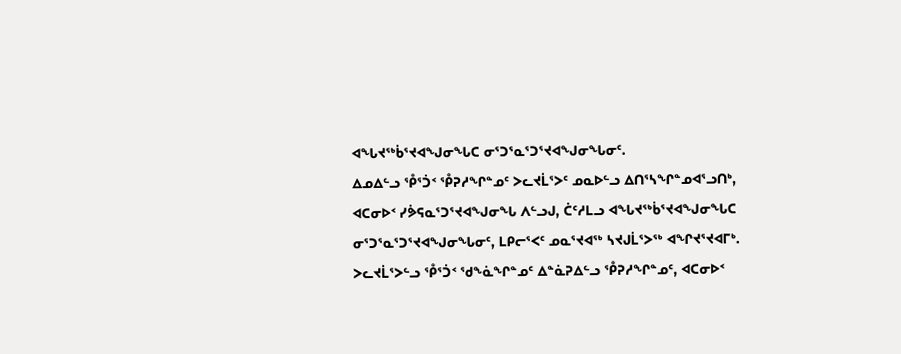ᐊᖓᔪᖅᑳᕐᔪᐊᖑᓂᖓᑕ ᓂᕐᑐᕐᓇᕐᑐᕐᔪᐊᖑᓂᖓᓂᑦ.
ᐃᓄᐃᓪᓗ ᕾᕐᑑᑉ ᕾᕈᓱᖏᓐᓄᑦ ᐳᓚᔪᒫᕐᐳᑦ ᓄᓇᐅᓪᓗ ᐃᑎᕐᓴᖏᓐᓄᐊᕐᓗᑎᒃ, ᐊᑕᓂᐅᑉ ᓯᕘᕋᓇᕐᑐᕐᔪᐊᖑᓂᖓ ᐱᓪᓗᒍ, ᑖᑦᓱᒪᓗ ᐊᖓᔪᖅᑳᕐᔪᐊᖑᓂᖓᑕ ᓂᕐᑐᕐᓇᕐᑐᕐᔪᐊᖑᓂᖓᓂᑦ, ᒪᑭᓕᕐᐸᑦ ᓄᓇᕐᔪᐊᖅ ᓴᔪᒍᒫᕐᐳᖅ ᐊᖏᔪᕐᔪᐊᒥᒃ.
ᐳᓚᔪᒫᕐᐳᓪᓗ ᕾᕐᑑᑉ ᖁᖕᓈᖏᓐᓄᑦ ᐃᓐᓈᕈᐃᓪᓗ ᕾᕈᓱᖏᓐᓄᑦ, ᐊᑕᓂᐅᑉ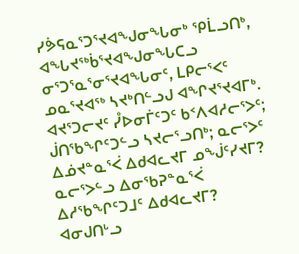ᓯᕘᕋᓇᕐᑐᕐᔪᐊᖑᓂᖓᓂᒃ ᕿᒫᓗᑎᒃ, ᐊᖓᔪᖅᑳᕐᔪᐊᖑᓂᖓᑕᓗ ᓂᕐᑐᕐᓇᕐᓂᕐᔪᐊᖓᓂᑦ, ᒪᑭᓕᕐᐸᑦ ᓄᓇᕐᔪᐊᖅ ᓴᔪᒃᑎᓪᓗᒍ ᐊᖏᔪᕐᔪᐊᒥᒃ.
ᐊᔪᕐᑐᓕᔪᑦ ᓮᐅᓂᒦᑦᑐᑦ ᑲᑉᐱᐊᓱᓕᕐᐳᑦ; ᒎᑎᖃᖏᑦᑐᓪᓗ ᓴᔪᓕᕐᓗᑎᒃ; ᓇᓕᕐᐳᑦ ᐃᓅᔪᓐᓇᕐᐹ ᐃᑯᐊᓚᔪᒥ ᓄᖒᑦᓯᔪᒥ? ᓇᓕᕐᐳᓪᓗ ᐃᓂᖃᕈᓐᓇᕐᐹ ᐃᓱᖃᖏᑦᑐᒧᑦ ᐃᑯᐊᓚᔪᒥ?
ᐊᓂᒍᑎᒡᓗ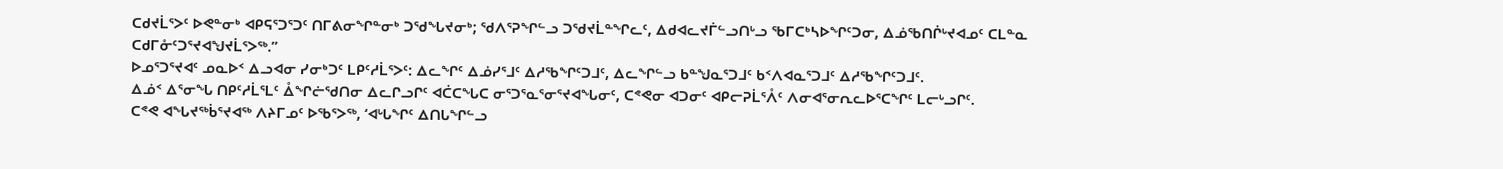ᑕᑯᔪᒫᕐᐳᑦ ᐅᕙᓐᓂᒃ ᐊᑭᕋᕐᑐᕐᑐᑦ ᑎᒥᕕᓂᖏᓐᓂᒃ ᑐᖁᖓᔪᓂᒃ; ᖁᐱᕐᕈᖏᓪᓗ ᑐᖁᔪᒫᓐᖏᓚᑦ, ᐃᑯᐊᓚᔪᒦᓪᓗᑎᒡᓗ ᖃᒥᑕᒃᓴᐅᖏᑦᑐᓂ, ᐃᓅᖃᑎᒌᒡᔪᐊᓄᑦ ᑕᒪᓐᓇ ᑕᑯᒥᓁᑦᑐᕐᔪᐊᖑᔪᒫᕐᐳᖅ.”
ᐅᓄᕐᑐᕐᔪᐊᑦ ᓄᓇᐅᑉ ᐃᓗᐊᓂ ᓯᓂᒃᑐᑦ ᒪᑭᑦᓱᒫᕐᐳᑦ: ᐃᓚᖏᑦ ᐃᓅᓯᕐᒧᑦ ᐃᓱᖃᖏᑦᑐᒧᑦ, ᐃᓚᖏᓪᓗ ᑲᓐᖑᓇᕐᑐᒧᑦ ᑲᑉᐱᐊᓇᕐᑐᒧᑦ ᐃᓱᖃᖏᑦᑐᒧᑦ.
ᐃᓅᑉ ᐃᕐᓂᖓ ᑎᑭᑦᓱᒫᕐᒪᑦ ᐂᖏᓖᖁᑎᓂ ᐃᓚᒋᓗᒋᑦ ᐊᑖᑕᖓᑕ ᓂᕐᑐᕐᓇᕐᓂᕐᔪᐊᖓᓂᑦ, ᑕᕝᕙᓂ ᐊᑐᓂᑦ ᐊᑭᓕᕈᒫᕐᐰᑦ ᐱᓂᐊᕐᓂᕆᓚᐅᕐᑕᖏᑦ ᒪᓕᒡᓗᒋᑦ.
ᑕᕝᕙ ᐊᖓᔪᖅᑳᕐᔪᐊᖅ ᐱᔨᒥᓄᑦ ᐅᖃᕐᐳᖅ, ‘ᐊᒡᒐᖏᑦ ᐃᑎᒐᖏᓪᓗ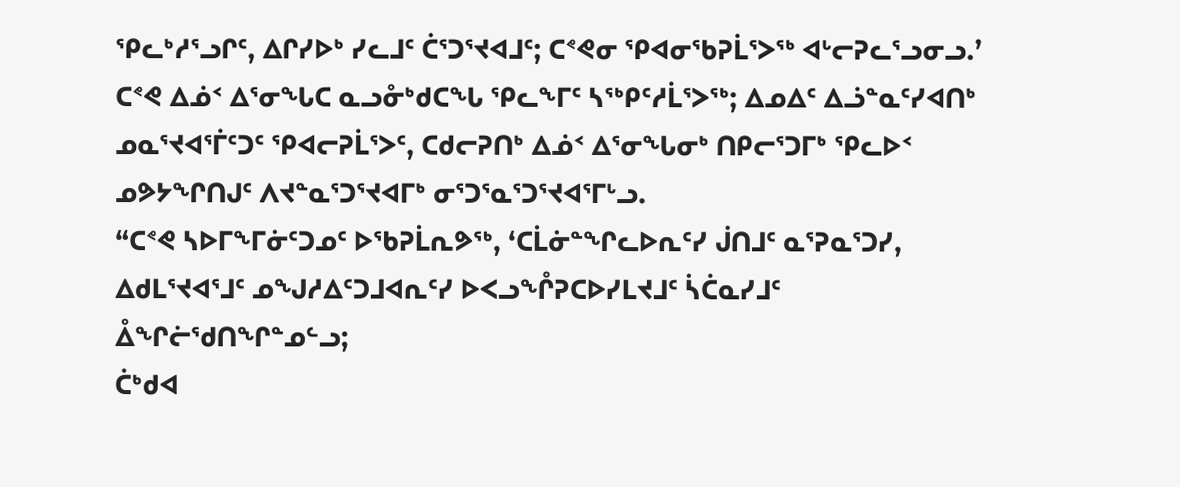ᕿᓚᒃᓱᕐᓗᒋᑦ, ᐃᒋᓯᐅᒃ ᓯᓚᒧᑦ ᑖᕐᑐᕐᔪᐊᒧᑦ; ᑕᕝᕙᓂ ᕿᐊᓂᖃᕈᒫᕐᐳᖅ ᐊᒡᓕᕈᓚᕐᓗᓂᓗ.’
ᑕᕝᕙ ᐃᓅᑉ ᐃᕐᓂᖓᑕ ᓇᓗᓁᒃᑯᑕᖓ ᕿᓚᖕᒥᑦ ᓴᖅᑭᑦᓱᒫᕐᐳᖅ; ᐃᓄᐃᑦ ᐃᓘᓐᓇᑦᓯᐊᑎᒃ ᓄᓇᕐᔪᐊᕐᒦᑦᑐᑦ ᕿᐊᓕᕈᒫᕐᐳᑦ, ᑕᑯᓕᕈᑎᒃ ᐃᓅᑉ ᐃᕐᓂᖓᓂᒃ ᑎᑭᓕᕐᑐᒥᒃ ᕿᓚᐅᑉ ᓄᕗᔭᖏᑎᒍᑦ ᐱᔪᓐᓇᕐᑐᕐᔪᐊᒥᒃ ᓂᕐᑐᕐᓇᕐᑐᕐᔪᐊᕐᒥᒡᓗ.
“ᑕᕝᕙ ᓴᐅᒥᖕᒥᓃᑦᑐᓄᑦ ᐅᖃᕈᒫᕆᕗᖅ, ‘ᑕᒫᓃᓐᖏᓚᐅᕆᑦᓯ ᒎᑎᒧᑦ ᓇᕐᕈᓇᕐᑐᓯ, ᐃᑯᒪᕐᔪᐊᕐᒧᑦ ᓄᖑᓱᐃᑦᑐᒧᐊᕆᑦᓯ ᐅᐸᓗᖕᒊᕈᑕᐅᓯᒪᔪᒧᑦ ᓵᑖᓇᓯᒧᑦ ᐂᖏᓖᖁᑎᖏᓐᓄᓪᓗ;
ᑖᒃᑯᐊ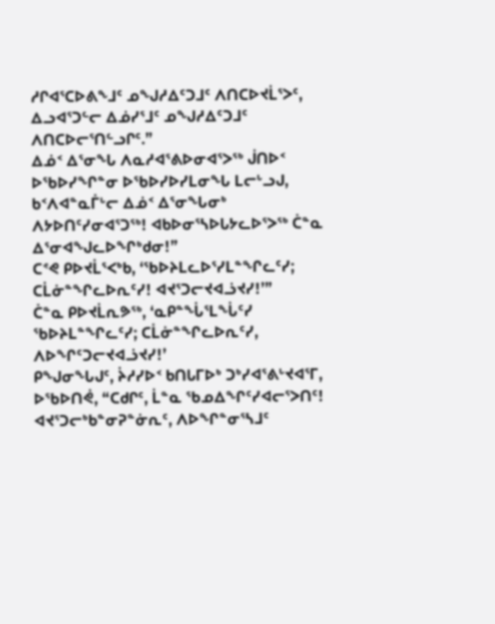ᓱᒋᐊᕐᑕᐅᕕᖕᒧᑦ ᓄᖑᓱᐃᑦᑐᒧᑦ ᐱᑎᑕᐅᔪᒫᕐᐳᑦ, ᐃᓗᐊᕐᑐᓪᓕ ᐃᓅᓯᕐᒧᑦ ᓄᖑᓱᐃᑦᑐᒧᑦ ᐱᑎᑕᐅᓕᕐᑎᓪᓗᒋᑦ.”
ᐃᓅᑉ ᐃᕐᓂᖓ ᐱᓇᓱᐊᕐᕕᐅᓂᐊᕐᐳᖅ ᒎᑎᐅᑉ ᐅᖃᐅᓯᖏᓐᓂ ᐅᖃᐅᓯᐅᓯᒪᓂᖓ ᒪᓕᒡᓗᒍ, ᑲᑉᐱᐊᓐᓇᒦᒡᓕ ᐃᓅᑉ ᐃᕐᓂᖓᓂᒃ ᐱᔭᐅᑎᑦᓯᓂᐊᕐᑐᖅ! ᐊᑲᐅᓂᕐᓴᐅᒐᔭᓚᐅᕐᐳᖅ ᑖᓐᓇ ᐃᕐᓂᐊᖑᓚᐅᖏᒃᑯᓂ!”
ᑕᕝᕙ ᑭᐅᔪᒫᕐᐸᒃᑲ, ‘ᖃᐅᔨᒪᓚᐅᕐᓯᒪᓐᖏᓚᑦᓯ; ᑕᒫᓃᓐᖏᓚᐅᕆᑦᓯ! ᐊᔪᕐᑐᓕᔪᐊᓘᔪᓯ!’”
ᑖᓐᓇ ᑭᐅᔪᒫᕆᕗᖅ, ‘ᓇᑭᓐᖔᕐᒪᖔᑦᓯ ᖃᐅᔨᒪᓐᖏᓚᑦᓯ; ᑕᒫᓃᓐᖏᓚᐅᕆᑦᓯ, ᐱᐅᖏᑦᑐᓕᔪᐊᓘᔪᓯ!’
ᑭᖑᓂᖓᒍᑦ, ᔩᓱᓯᐅᑉ ᑲᑎᒐᒥᐅᒃ ᑐᒃᓯᐊᕐᕕᒡᔪᐊᕐᒥ, ᐅᖃᐅᑎᕚ, “ᑕᑯᒋᑦ, ᒫᓐᓇ ᖃᓄᐃᖏᑦᓯᐊᓕᕐᐳᑎᑦ! ᐊᔪᕐᑐᓕᒃᑲᓐᓂᕈᓐᓃᕆᑦ, ᐱᐅᖏᓐᓂᕐᓴᒧᑦ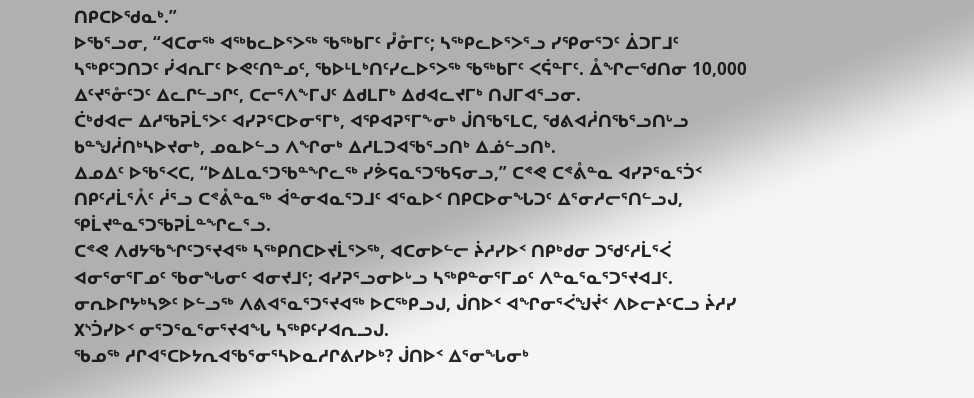ᑎᑭᑕᐅᖁᓇᒃ.”
ᐅᖃᕐᓗᓂ, “ᐊᑕᓂᖅ ᐊᖅᑲᓚᐅᕐᐳᖅ ᖃᖅᑲᒥᑦ ᓮᓁᒥᑦ; ᓴᖅᑭᓚᐅᕐᐳᕐᓗ ᓯᕿᓂᕐᑐᑦ ᐄᑐᒥᒧᑦ ᓴᖅᑭᑦᑐᑎᑐᑦ ᓰᐊᕆᒥᑦ ᐅᕙᑦᑎᓐᓄᑦ, ᖃᐅᒻᒪᒃᑎᑦᓯᓚᐅᕐᐳᖅ ᖃᖅᑲᒥᑦ ᐸᕌᓐᒥᑦ. ᐂᖏᓕᖁᑎᓂ 10,000 ᐃᑦᔪᕐᓁᑦᑐᑦ ᐃᓚᒋᓪᓗᒋᑦ, ᑕᓕᕐᐱᖕᒥᒍᑦ ᐃᑯᒪᒥᒃ ᐃᑯᐊᓚᔪᒥᒃ ᑎᒍᒥᐊᕐᓗᓂ.
ᑖᒃᑯᐊᓕ ᐃᓱᖃᕈᒫᕐᐳᑦ ᐊᓯᕈᕐᑕᐅᓂᕐᒥᒃ, ᐊᕿᐊᕈᕐᒥᖕᓂᒃ ᒎᑎᖃᕐᒪᑕ, ᖁᕕᐊᓲᑎᖃᕐᓗᑎᒡᓗ ᑲᓐᖑᓲᑎᒃᓴᐅᔪᓂᒃ, ᓄᓇᐅᓪᓗ ᐱᖏᓂᒃ ᐃᓱᒪᑐᐊᖃᕐᓗᑎᒃ ᐃᓅᓪᓗᑎᒃ.
ᐃᓄᐃᑦ ᐅᖃᕐᐸᑕ, “ᐅᐃᒪᓇᕐᑐᖃᓐᖏᓚᖅ ᓯᕘᕋᓇᕐᑐᖃᕋᓂᓗ,” ᑕᕝᕙ ᑕᕝᕔᓐᓇ ᐊᓯᕈᕐᓇᕐᑑᑉ ᑎᑭᑦᓱᒫᕐᐰᑦ ᓲᕐᓗ ᑕᕝᕔᓐᓇᖅ ᐋᓐᓂᐊᓇᕐᑐᒧᑦ ᐊᕐᓇᐅᑉ ᑎᑭᑕᐅᓂᖓᑐᑦ ᐃᕐᓂᓱᓕᕐᑎᓪᓗᒍ, ᕿᒫᔪᓐᓇᕐᑐᖃᕈᒫᓐᖏᓚᕐᓗ.
ᑕᕝᕙ ᐱᑯᔭᖃᖏᑦᑐᕐᔪᐊᖅ ᓴᖅᑭᑎᑕᐅᔪᒫᕐᐳᖅ, ᐊᑕᓂᐅᓪᓕ ᔩᓱᓯᐅᑉ ᑎᑭᒃᑯᓂ ᑐᖁᑦᓱᒫᕐᐹ ᐊᓂᕐᓂᕐᒥᓄᑦ ᖃᓂᖓᓂᑦ ᐊᓂᔪᒧᑦ; ᐊᓯᕈᕐᓗᓂᐅᒡᓗ ᓴᖅᑭᓐᓂᕐᒥᓄᑦ ᐱᓐᓇᕐᓇᕐᑐᕐᔪᐊᒧᑦ.
ᓂᕆᐅᒋᔭᒃᓴᕗᑦ ᐅᓪᓗᖅ ᐱᕕᐊᕐᓇᕐᑐᕐᔪᐊᖅ ᐅᑕᖅᑭᓗᒍ, ᒎᑎᐅᑉ ᐊᖏᓂᕐᐹᖑᔫᑉ ᐱᐅᓕᔨᑦᑕᓗ ᔩᓱᓯ ᙭ᔅᑑᓯᐅᑉ ᓂᕐᑐᕐᓇᕐᓂᕐᔪᐊᖓ ᓴᖅᑭᑦᓯᐊᕆᓗᒍ.
ᖃᓄᖅ ᓱᒋᐊᕐᑕᐅᔭᕆᐊᖃᕐᓂᕐᓴᐅᓇᓱᒋᕕᓯᐅᒃ? ᒎᑎᐅᑉ ᐃᕐᓂᖓᓂᒃ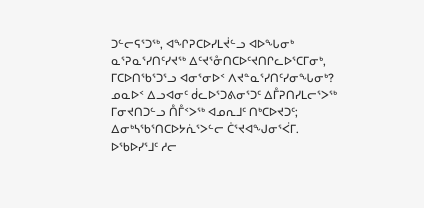ᑐᓪᓕᕋᕐᑐᖅ, ᐊᖏᕈᑕᐅᓯᒪᔫᓪᓗ ᐊᐅᖓᓂᒃ ᓇᕐᕈᓇᕐᓯᑎᑦᓯᔪᖅ ᐃᑦᔪᕐᓁᑎᑕᐅᑦᔪᑎᒋᓚᐅᕐᑕᒥᓂᒃ, ᒥᑕᐅᑎᖃᕐᑐᕐᓗ ᐊᓂᕐᓂᐅᑉ ᐱᔪᓐᓇᕐᓯᑎᑦᓯᓂᖓᓂᒃ?
ᓄᓇᐅᑉ ᐃᓗᐊᓂᑦ ᑰᓚᐅᕐᑐᕕᓂᕐᑐᑦ ᐃᒤᕈᑎᓯᒪᓕᕐᐳᖅ ᒥᓂᔪᑎᑐᓪᓗ ᑍᒤᑉᐳᖅ ᐊᓄᕆᒧᑦ ᑎᒃᑕᐅᔪᑐᑦ; ᐃᓂᒃᓴᖃᕐᑎᑕᐅᔭᕇᕐᐳᓪᓕ ᑖᕐᔪᐊᖑᓂᕐᐹᒥ.
ᐅᖃᐅᓯᕐᒧᑦ ᓱᓕ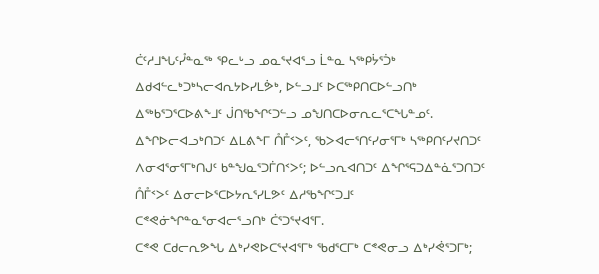ᑖᑦᓱᒧᖓᑦᓮᓐᓇᖅ ᕿᓚᒡᓗ ᓄᓇᕐᔪᐊᕐᓗ ᒫᓐᓇ ᓴᖅᑭᔮᕐᑑᒃ ᐃᑯᐊᓪᓚᒃᑐᒃᓴᓕᐊᕆᔭᐅᓯᒪᕘᒃ, ᐅᓪᓗᒧᑦ ᐅᑕᖅᑭᑎᑕᐅᓪᓗᑎᒃ ᐃᖅᑲᕐᑐᕐᑕᐅᕕᖕᒧᑦ ᒎᑎᖃᖏᑦᑐᓪᓗ ᓄᖑᑎᑕᐅᓂᕆᓚᕐᑕᖓᓐᓄᑦ.
ᐃᖏᐅᓕᐊᓗᒃᑎᑐᑦ ᐃᒪᕕᖕᒥ ᑍᒤᑉᐳᑦ, ᖃᐳᐊᓕᕐᑎᑦᓯᓂᕐᒥᒃ ᓴᖅᑭᑎᑦᓯᔪᑎᑐᑦ ᐱᓂᐊᕐᓂᕐᒥᒃᑎᒍᑦ ᑲᓐᖑᓇᕐᑐᒦᑎᑉᐳᑦ; ᐅᓪᓗᕆᐊᑎᑐᑦ ᐃᖏᕐᕋᑐᐃᓐᓈᕐᑐᑎᑐᑦ ᑍᒤᑉᐳᑦ ᐃᓂᓕᐅᕐᑕᐅᔭᕆᕐᓯᒪᕗᑦ ᐃᓱᖃᖏᑦᑐᒧᑦ ᑕᕝᕙᓃᖏᓐᓇᕐᓂᐊᓕᕐᓗᑎᒃ ᑖᕐᑐᕐᔪᐊᕐᒥ.
ᑕᕝᕙ ᑕᑯᓕᕆᕗᖓ ᐃᒃᓯᕙᐅᑕᕐᔪᐊᕐᒥᒃ ᖃᑯᕐᑕᒥᒃ ᑕᕝᕙᓂᓗ ᐃᒃᓯᕚᕐᑐᒥᒃ;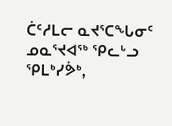ᑖᑦᓱᒪᓕ ᓇᔪᕐᑕᖓᓂᑦ ᓄᓇᕐᔪᐊᖅ ᕿᓚᒡᓗ ᕿᒪᒃᓯᕘᒃ,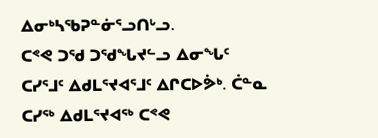ᐃᓂᒃᓴᖃᕈᓐᓃᕐᓗᑎᒡᓗ.
ᑕᕝᕙ ᑐᖁ ᑐᖁᖓᔪᓪᓗ ᐃᓂᖓᑦ ᑕᓯᕐᒧᑦ ᐃᑯᒪᕐᔪᐊᕐᒧᑦ ᐃᒋᑕᐅᕘᒃ. ᑖᓐᓇ ᑕᓯᖅ ᐃᑯᒪᕐᔪᐊᖅ ᑕᕝᕙ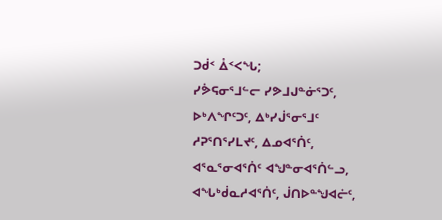ᑐᑰᑉ ᐂᑉᐸᖓ;
ᓯᕘᕋᓂᕐᒧᓪᓕ ᓯᕗᒧᒍᓐᓃᕐᑐᑦ, ᐅᒃᐱᖏᑦᑐᑦ, ᐃᒃᓯᒎᕐᓂᕐᒧᑦ ᓱᕈᕐᑎᕐᓯᒪᔪᑦ, ᐃᓄᐊᕐᑏᑦ, ᐊᕐᓇᕐᓂᐊᕐᑏᑦ ᐊᖑᓐᓂᐊᕐᑏᓪᓗ, ᐊᖓᒃᑰᓇᓱᐊᕐᑏᑦ, ᒎᑎᐅᓐᖑᐊᓖᑦ,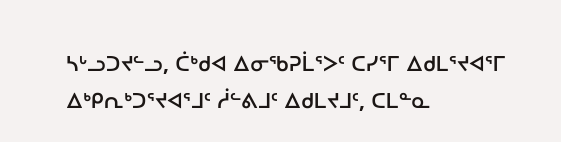ᓴᒡᓗᑐᔪᓪᓗ, ᑖᒃᑯᐊ ᐃᓂᖃᕈᒫᕐᐳᑦ ᑕᓯᕐᒥ ᐃᑯᒪᕐᔪᐊᕐᒥ ᐃᒃᑭᕆᒃᑐᕐᔪᐊᕐᒧᑦ ᓲᓪᕕᒧᑦ ᐃᑯᒪᔪᒧᑦ, ᑕᒪᓐᓇ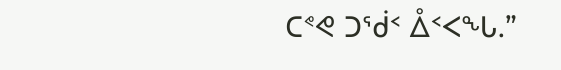ᑕᕝᕙ ᑐᖂᑉ ᐂᑉᐸᖓ.”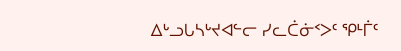ᐃᒡᓗᒐᓴᒡᔪᐊᓪᓕ ᓯᓚᑖᓃᑉᐳᑦ ᕿᒻᒦᑦ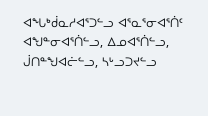ᐊᖓᒃᑰᓇᓱᐊᕐᑐᓪᓗ ᐊᕐᓇᕐᓂᐊᕐᑏᑦ ᐊᖑᓐᓂᐊᕐᑏᓪᓗ, ᐃᓄᐊᕐᑏᓪᓗ, ᒎᑎᓐᖑᐊᓖᓪᓗ, ᓴᒡᓗᑐᔪᓪᓗ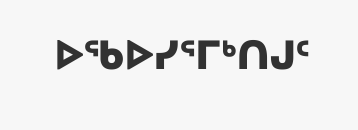ᐅᖃᐅᓯᕐᒥᒃᑎᒍᑦ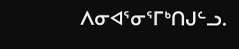ᐱᓂᐊᕐᓂᕐᒥᒃᑎᒍᓪᓗ.